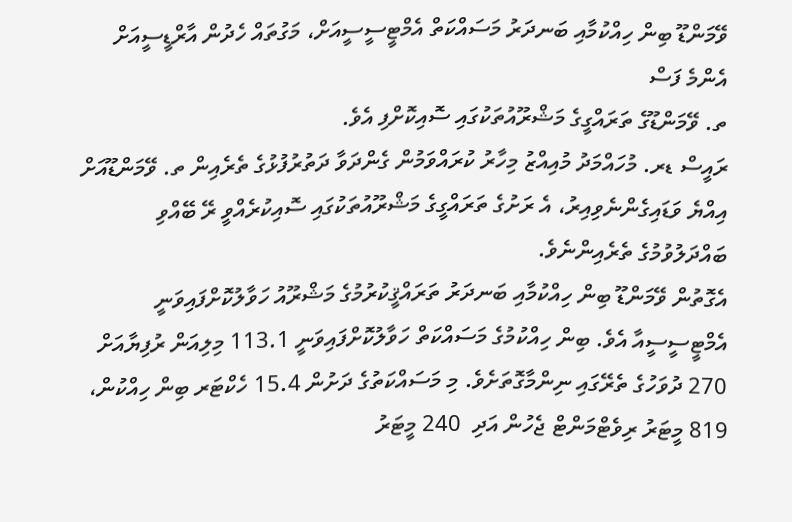ވޭމަންޑޫ ބިން ހިއްކުމާއި ބަނދަރު މަސައްކަތް އެމްޓީސީސީއަށް، މަގުތައް ހެދުން އާރްޑީސީއަށް
އެންމެ ފަސް
ތ. ވޭމަންޑޫގެ ތަރައްގީގެ މަޝްރޫއުތަކުގައި ސޮއިކޮށްފި އެވެ.
ރައީސް ޑރ. މުހައްމަދު މުއިއްޒު މިހާރު ކުރައްވަމުން ގެންދަވާ ދަތުރުފުޅުގެ ތެރެއިން ތ. ވޭމަންޑޫއަށް އިއްޔެ ވަޑައިގެންނެވިއިރު، އެ ރަށުގެ ތަރައްގީގެ މަޝްރޫއުތަކުގައި ސޮއިކުރެއްވީ ރޭ ބޭއްވި ބައްދަލުވުމުގެ ތެރެއިންނެވެ.
އެގޮތުން ވޭމަންޑޫ ބިން ހިއްކުމާއި ބަނދަރު ތަރައްޤީކުރުމުގެ މަޝްރޫއު ހަވާލުކޮށްފައިވަނީ އެމްޓީސީސީއާ އެވެ. ބިން ހިއްކުމުގެ މަސައްކަތް ހަވާލުކޮށްފައިވަނީ 113.1 މިލިއަން ރުފިޔާއަށް 270 ދުވަހުގެ ތެރޭގައި ނިންމާގޮތަށެވެ. މި މަސައްކަތުގެ ދަށުން 15.4 ހެކްޓަރ ބިން ހިއްކުން، 819 މީޓަރު ރިވެޓްމަންޓް ޖެހުން އަދި  240 މީޓަރު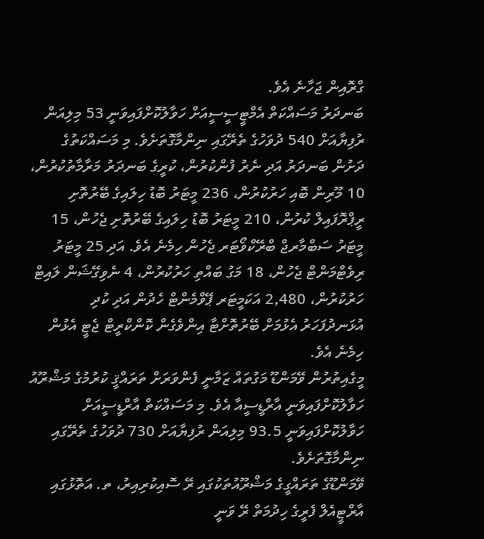ގްރޮއިން ޖަހާނެ އެވެ.
ބަނދަރު މަސައްކަތް އެމްޓީސީސީއަށް ހަވާލުކޮށްފައިވަނީ 53 މިލިއަން ރުފިޔާއަށް 540 ދުވަހުގެ ތެރޭގައި ނިންމާގޮތަށެވެ. މި މަސައްކަތުގެ ދަށުން ބަނދަރު އަދި ނެރު ފުންކުރުން، ކުރީގެ ބަނދަރު މަރާމާތުކުރުން، 10 މޫރިން ބޮއި ހަރުކުރުން، 236 މީޓަރު ބޮޑު ހިލައިގެ ބޭރުތޮށި ރީޕްރޮފައިލް ކުރުން، 210 މީޓަރު ބޮޑު ހިލައިގެ ބޭރުތޮށި ޖެހުން، 15 މީޓަރު ސަބްމާރޖް ބްރޭކްވޯޓަރ ޖެހުން ހިމެނެ އެވެ. އަދި 25 މީޓަރު ރިވެޓްމަންޓް ޖެހުން، 18 މަގު ބައްތި ހަރުކުރުން، 4 ނެވިގޭޝަން ލައިޓް ހަރުކުރުން، 2,480 އަކަމީޓަރ ޕޭވްމެންޓް ހެދުން އަދި ކުދި އުޅަނދުފަހަރު އެޅުމަށް ބޭރުތޮށްޓާ އިންވެގެން ކޮންކްރީޓް ޖެޓީ އެޅުން ހިމެނެ އެވެ.
މީގެއިތުރުން ވޭމަންޑޫ މަގުތައް ޒަމާނީ ފެންވަރަށް ތަރައްޤީ ކުރުމުގެ މަޝްރޫއު ހަވާލުކޮށްފައިވަނީ އާރްޑީސީއާ އެވެ. މި މަސައްކަތް އާރްޑީސީއަށް ހަވާލުކޮށްފައިވަނީ 93.5 މިލިއަން ރުފިޔާއަށް 730 ދުވަހުގެ ތެރޭގައި ނިންމާގޮތަށެވެ.
ވޭމަންޑޫގެ ތަރައްގީގެ މަޝްރޫއުތަކުގައި ރޭ ސޮއިކުރިއިރު، ތ. އަތޮޅުގައި އާރްޓީއެލް ފެރީގެ ހިދުމަތް ރޭ ވަނީ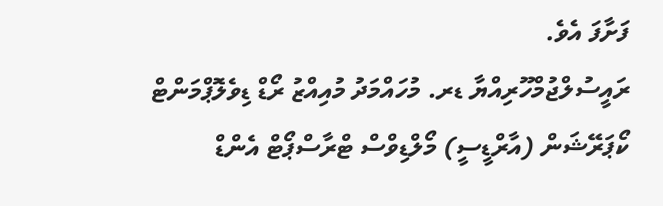ފަށާފަ އެވެ.
ރައީސުލްޖުމްހޫރިއްޔާ ޑރ. މުހައްމަދު މުއިއްޒު ރޯޑް ޑިވެލޮޕްމަންޓް ކޯޕަރޭޝަން (އާރްޑީސީ) މޯލްޑިވްސް ޓްރާސްޕޯޓް އެންޑް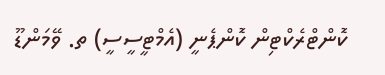ކޮންޓްރެކްޓިން ކޮންޕެނީ (އެމްޓީސީސީ) ތ. ވޭމަންޑޫ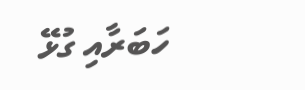ހަބަރާއި ގުޅޭ